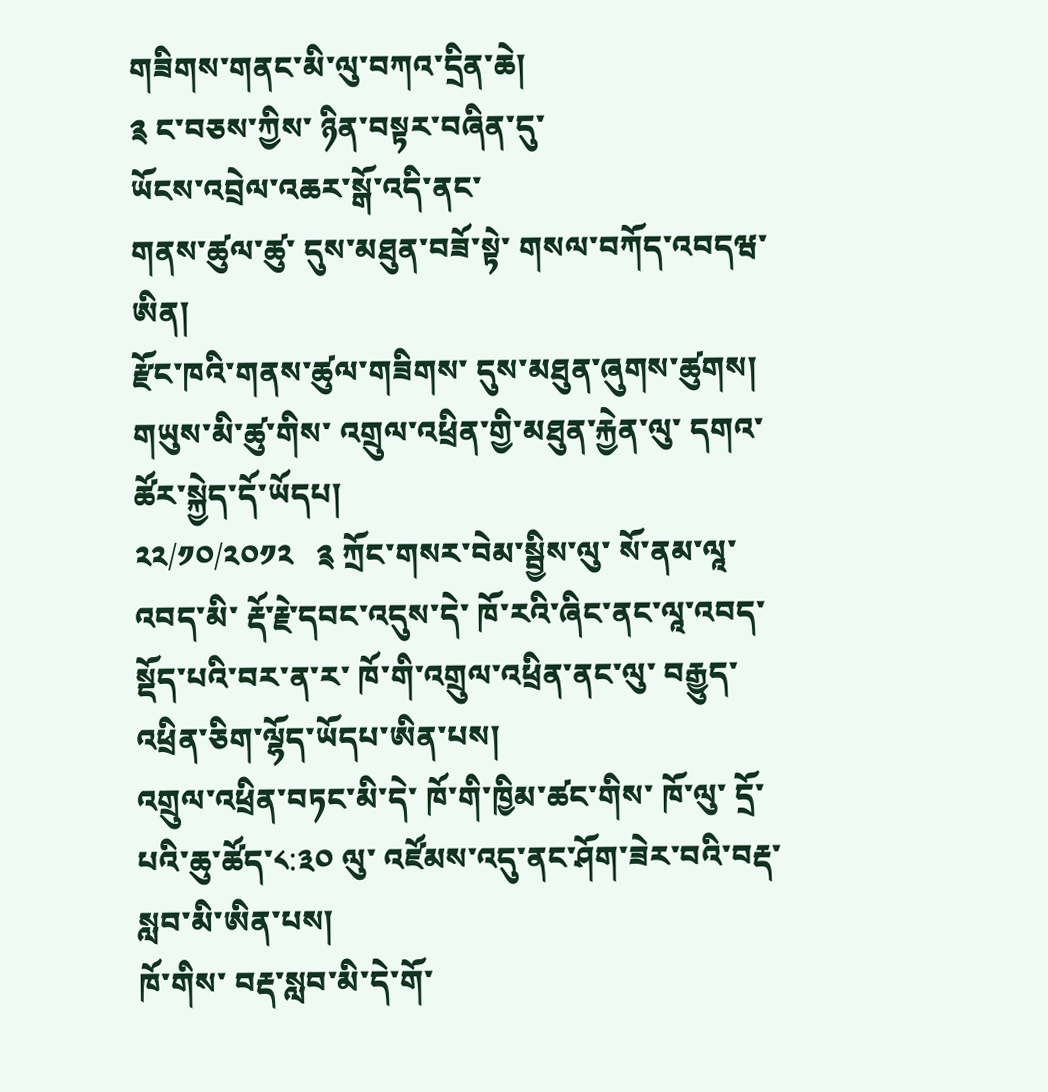གཟིགས་གནང་མི་ལུ་བཀའ་དྲིན་ཆེ།
༉ ང་བཅས་ཀྱིས་ ཉིན་བསྟར་བཞིན་དུ་
ཡོངས་འབྲེལ་འཆར་སྒོ་འདི་ནང་
གནས་ཚུལ་ཚུ་ དུས་མཐུན་བཟོ་སྟེ་ གསལ་བཀོད་འབདཝ་ཨིན།
རྫོང་ཁའི་གནས་ཚུལ་གཟིགས་ དུས་མཐུན་ཞུགས་ཚུགས།
གཡུས་མི་ཚུ་གིས་ འགྲུལ་འཕྲིན་གྱི་མཐུན་རྐྱེན་ལུ་ དགའ་ཚོར་སྐྱེད་དོ་ཡོདཔ།
༢༢/༡༠/༢༠༡༢   ༉ ཀྲོང་གསར་བེམ་སྦྱིས་ལུ་ སོ་ནམ་ལཱ་འབད་མི་ རྡོ་རྗེ་དབང་འདུས་དེ་ ཁོ་རའི་ཞིང་ནང་ལཱ་འབད་སྡོད་པའི་བར་ན་ར་ ཁོ་གི་འགྲུལ་འཕྲིན་ནང་ལུ་ བརྒྱུད་འཕྲིན་ཅིག་ལྷོད་ཡོདཔ་ཨིན་པས།
འགྲུལ་འཕྲིན་བཏང་མི་དེ་ ཁོ་གི་ཁྱིམ་ཚང་གིས་ ཁོ་ལུ་ དྲོ་པའི་ཆུ་ཚོད་༨:༣༠ ལུ་ འཛོམས་འདུ་ནང་ཤོག་ཟེར་བའི་བརྡ་སླབ་མི་ཨིན་པས།
ཁོ་གིས་ བརྡ་སླབ་མི་དེ་གོ་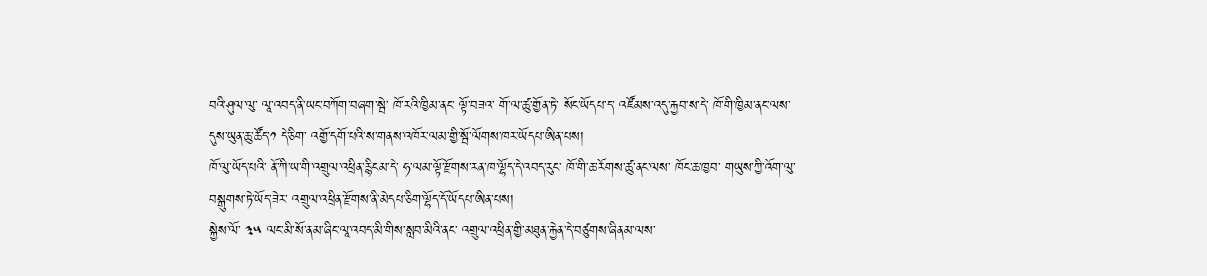བའི་ཤུལ་ལུ་ ལཱ་འབད་ནི་ཡང་བཀོག་བཞག་སྦེ་ ཁོ་རའི་ཁྱིམ་ནང་ ལྟོ་བཟའ་ གོ་ལ་ཚུ་གྱོན་ཏེ་ སོང་ཡོདཔ་ད་ འཛོམས་འདུ་རྐྱབ་ས་དེ་ ཁོ་གི་ཁྱིམ་ནང་ལས་ དུས་ཡུན་ཆུ་ཚོད་༡ དེ་ཅིག་ འགྱོ་དགོ་པའི་ས་གནས་འཁོར་ལམ་གྱི་སྦོ་ལོགས་ཁར་ཡོདཔ་ཨིན་པས།
ཁོ་ལུ་ཡོད་པའི་ ནོ་ཀི་ཡ་གི་འགྲུལ་འཕྲིན་རྙིངམ་དེ་ ཧ་ལམ་ལྟོ་རྫོགས་རན་ཁ་ལྷོད་དེ་འབད་རུང་ ཁོ་གི་ཆ་རོགས་ཚུ་ནང་ལས་ ཁོང་ཆ་ཁྱབ་ གཡུས་ཀྱི་འོག་ལུ་བསྒུགས་ཏེ་ཡོད་ཟེར་ འགྲུལ་འཕྲིན་རྫོགས་ནི་མེདཔ་ཅིག་ལྷོད་དོ་ཡོདཔ་ཨིན་པས།
སྐྱེས་ལོ་ ༣༥ ལང་མི་སོ་ནམ་ཞིང་ལཱ་འབད་མི་གིས་སླབ་མིའི་ནང་ འགྲུལ་འཕྲིན་གྱི་མཐུན་རྐྱེན་དེ་བཙུགས་ཞིནམ་ལས་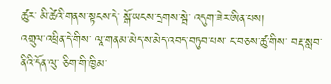ཚུར་ མི་ཚེའི་གནས་སྟངས་དེ་ སྒོ་ཡངས་དྲགས་སྦེ་ འདུག་ཟེར་ཨིན་པས།
འགྲུལ་འཕྲིན་དེ་གིས་ ལཱ་གནམ་མེད་ས་མེད་འབད་བཏུབ་པས་ ང་བཅས་ཚུ་གིས་ བརྡ་སླབ་ནིའི་དོན་ལུ་ ཅིག་གི་ཁྱིམ་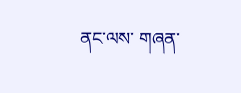ནང་ལས་ གཞན་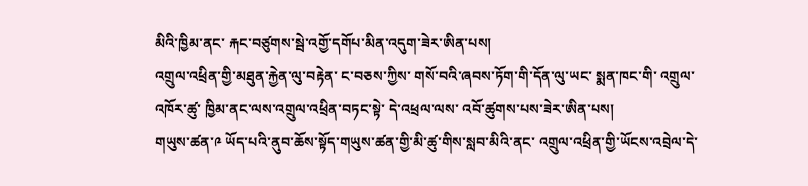མིའི་ཁྱིམ་ནང་ རྐང་བཙུགས་སྦེ་འགྱོ་དགོཔ་མིན་འདུག་ཟེར་ཨིན་པས།
འགྲུལ་འཕྲིན་གྱི་མཐུན་རྐྱེན་ལུ་བརྟེན་ ང་བཅས་ཀྱིས་ གསོ་བའི་ཞབས་ཏོག་གི་དོན་ལུ་ཡང་ སྨན་ཁང་གི་ འགྲུལ་འཁོར་ཚུ་ ཁྱིམ་ནང་ལས་འགྲུལ་འཕྲིན་བཏང་སྟེ་ དེ་འཕྲལ་ལས་ འབོ་ཚུགས་པས་ཟེར་ཨིན་པས།
གཡུས་ཚན་༩ ཡོད་པའི་ནུབ་ཆོས་སྟོད་གཡུས་ཚན་གྱི་མི་ཚུ་གིས་སླབ་མིའི་ནང་ འགྲུལ་འཕྲིན་གྱི་ཡོངས་འབྲེལ་དེ་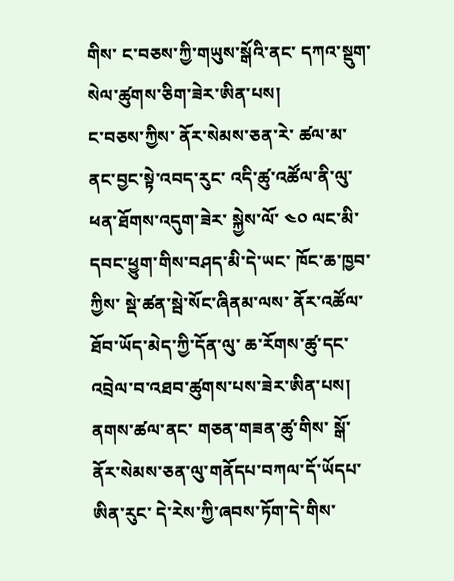གིས་ ང་བཅས་ཀྱི་གཡུས་སྒོའི་ནང་ དཀའ་སྡུག་སེལ་ཚུགས་ཅིག་ཟེར་ཨིན་པས།
ང་བཅས་ཀྱིས་ ནོར་སེམས་ཅན་རེ་ ཚལ་མ་ནང་བྱང་སྟེ་འབད་རུང་ འདི་ཚུ་འཚོལ་ནི་ལུ་ ཕན་ཐོགས་འདུག་ཟེར་ སྐྱེས་ལོ་ ༤༠ ལང་མི་དབང་ཕྱུག་གིས་བཤད་མི་དེ་ཡང་ ཁོང་ཆ་ཁྱབ་ཀྱིས་ སྡེ་ཚན་སྦེ་སོང་ཞིནམ་ལས་ ནོར་འཚོལ་ཐོབ་ཡོད་མེད་ཀྱི་དོན་ལུ་ ཆ་རོགས་ཚུ་དང་ འབྲེལ་བ་འཐབ་ཚུགས་པས་ཟེར་ཨིན་པས།
ནགས་ཚལ་ནང་ གཅན་གཟན་ཚུ་གིས་ སྒོ་ནོར་སེམས་ཅན་ལུ་གནོདཔ་བཀལ་དོ་ཡོདཔ་ཨིན་རུང་ དེ་རེས་ཀྱི་ཞབས་ཏོག་དེ་གིས་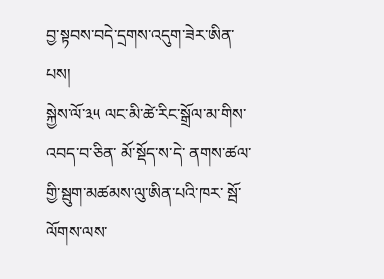བྱ་སྟབས་བདེ་དྲགས་འདུག་ཟེར་ཨིན་པས།
སྐྱེས་ལོ་༣༥ ལང་མི་ཚེ་རིང་སྒྲོལ་མ་གིས་འབད་བ་ཅིན་ མོ་སྡོད་ས་དེ་ ནགས་ཚལ་གྱི་སྦུག་མཚམས་ལུ་ཨིན་པའི་ཁར་ སྦོ་ལོགས་ལས་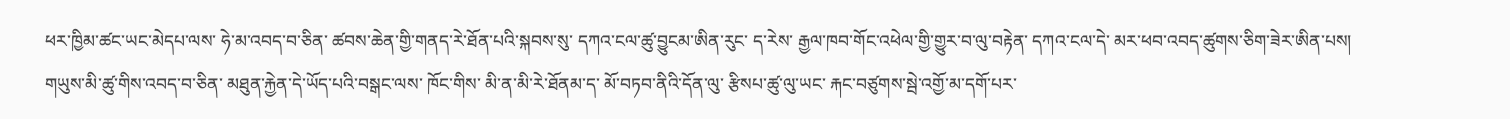ཕར་ཁྱིམ་ཚང་ཡང་མེདཔ་ལས་ ཧེ་མ་འབད་བ་ཅིན་ ཚབས་ཆེན་གྱི་གནད་རེ་ཐོན་པའི་སྐབས་སུ་ དཀའ་ངལ་ཚུ་བྱུངམ་ཨིན་རུང་ ད་རེས་ རྒྱལ་ཁབ་གོང་འཕེལ་གྱི་གྱུར་བ་ལུ་བརྟེན་ དཀའ་ངལ་དེ་ མར་ཕབ་འབད་ཚུགས་ཅིག་ཟེར་ཨིན་པས།
གཡུས་མི་ཚུ་གིས་འབད་བ་ཅིན་ མཐུན་རྐྱེན་དེ་ཡོད་པའི་བསྒང་ལས་ ཁོང་གིས་ མི་ན་མི་རེ་ཐོནམ་ད་ མོ་བཏབ་ནིའི་དོན་ལུ་ རྩིསཔ་ཚུ་ལུ་ཡང་ རྐང་བཙུགས་སྦེ་འགྱོ་མ་དགོ་པར་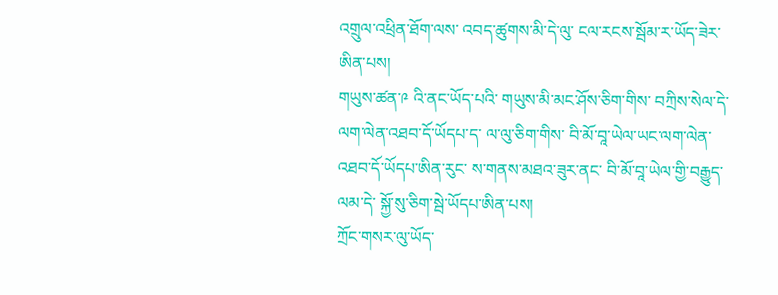འགྲུལ་འཕྲིན་ཐོག་ལས་ འབད་ཚུགས་མི་དེ་ལུ་ ངལ་རངས་སྦོམ་ར་ཡོད་ཟེར་ཨིན་པས།
གཡུས་ཚན་༩ འི་ནང་ཡོད་པའི་ གཡུས་མི་མང་ཤོས་ཅིག་གིས་ བཀྲིས་སེལ་དེ་ལག་ལེན་འཐབ་དོ་ཡོདཔ་ད་ ལ་ལུ་ཅིག་གིས་ བི་མོ་བཱ་ཡེལ་ཡང་ལག་ལེན་འཐབ་དོ་ཡོདཔ་ཨིན་རུང་ ས་གནས་མཐའ་ཟུར་ནང་ བི་མོ་བཱ་ཡེལ་གྱི་བརྒྱུད་ལམ་དེ་ སྐྱོ་སུ་ཅིག་སྦེ་ཡོདཔ་ཨིན་པས།
ཀྲོང་གསར་ལུ་ཡོད་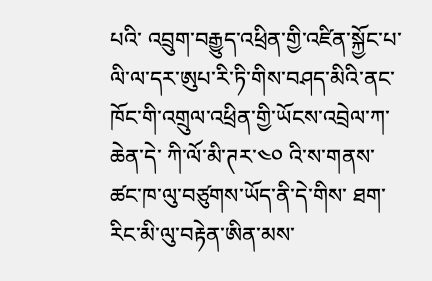པའི་ འབྲུག་བརྒྱུད་འཕྲིན་གྱི་འཛིན་སྐྱོང་པ་ ལི་ལ་དར་ཨུཔ་རི་ཏི་གིས་བཤད་མིའི་ནང་ ཁོང་གི་འགྲུལ་འཕྲིན་གྱི་ཡོངས་འབྲེལ་ཀ་ཆེན་དེ་ ཀི་ལོ་མི་ཊར་༤༠ འི་ས་གནས་ ཚང་ཁ་ལུ་བཙུགས་ཡོད་ནི་དེ་གིས་ ཐག་རིང་མི་ལུ་བརྟེན་ཨིན་མས་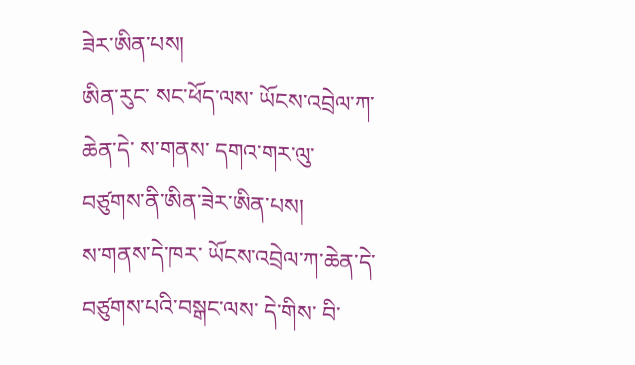ཟེར་ཨིན་པས།
ཨིན་རུང་ སང་ཕོད་ལས་ ཡོངས་འབྲེལ་ཀ་ཆེན་དེ་ ས་གནས་ དགའ་གར་ལུ་བཙུགས་ནི་ཨིན་ཟེར་ཨིན་པས།
ས་གནས་དེ་ཁར་ ཡོངས་འབྲེལ་ཀ་ཆེན་དེ་བཙུགས་པའི་བསྒང་ལས་ དེ་གིས་ བི་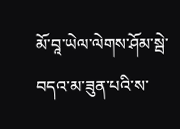མོ་བཱ་ཡེལ་ལེགས་ཤོམ་སྦེ་བདའ་མ་ཟུན་པའི་ས་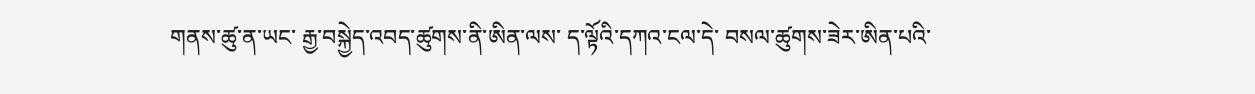གནས་ཚུ་ན་ཡང་ རྒྱ་བསྐྱེད་འབད་ཚུགས་ནི་ཨིན་ལས་ ད་ལྟོའི་དཀའ་ངལ་དེ་ བསལ་ཚུགས་ཟེར་ཨིན་པའི་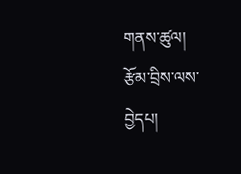གནས་ཚུལ།
རྩོམ་བྲིས་ལས་བྱེདཔ།